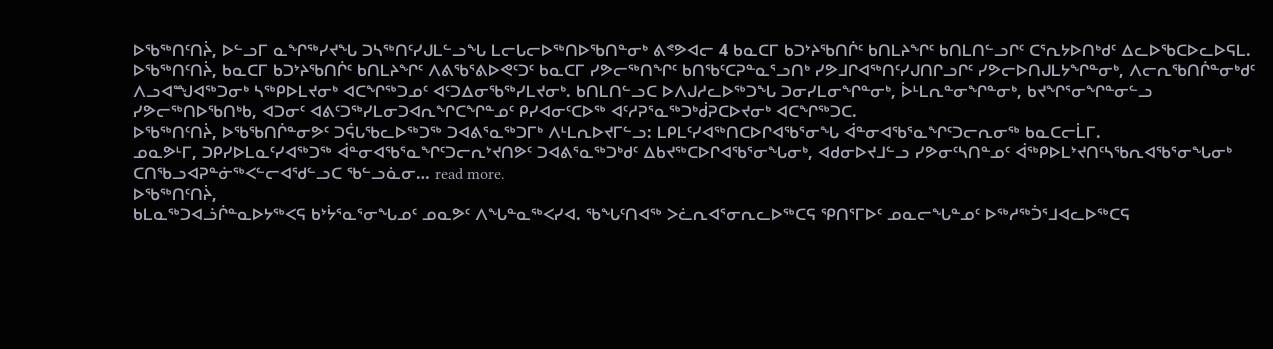ᐅᖃᖅᑎᑦᑎᔩ, ᐅᓪᓗᒥ ᓇᖏᖅᓯᔪᖓ ᑐᓴᖅᑎᑦᓯᒍᒪᓪᓗᖓ ᒪᓕᒐᓕᐅᖅᑎᐅᖃᑎᓐᓂᒃ ᕕᕝᕗᐊᓕ 4 ᑲᓇᑕᒥ ᑲᑐᔾᔨᖃᑎᒌᑦ ᑲᑎᒪᔨᖏᑦ ᑲᑎᒪᑎᓪᓗᒋᑦ ᑕᕐᕆᔭᐅᑎᒃᑯᑦ ᐃᓚᐅᖃᑕᐅᓚᐅᕋᒪ.
ᐅᖃᖅᑎᑦᑎᔩ, ᑲᓇᑕᒥ ᑲᑐᔾᔨᖃᑎᒌᑦ ᑲᑎᒪᔨᖏᑦ ᐱᕕᖃᕐᕕᐅᕙᑦᑐᑦ ᑲᓇᑕᒥ ᓯᕗᓕᖅᑎᖏᑦ ᑲᑎᖃᑦᑕᕈᓐᓇᕐᓗᑎᒃ ᓯᕗᒧᒋᐊᖅᑎᑦᓯᒍᑎᒋᓗᒋᑦ ᓯᕗᓕᐅᑎᒍᒪᔭᖏᓐᓂᒃ, ᐱᓕᕆᖃᑎᒌᓐᓂᒃᑯᑦ ᐱᓗᐊᙳᐊᖅᑐᓂᒃ ᓴᖅᑭᐅᒪᔪᓂᒃ ᐊᑕᖏᖅᑐᓄᑦ ᐊᑦᑐᐃᓂᖃᖅᓯᒪᔪᓂᒃ. ᑲᑎᒪᑎᓪᓗᑕ ᐅᐱᒍᓱᓚᐅᖅᑐᖓ ᑐᓂᓯᒪᓂᖏᓐᓂᒃ, ᐆᒻᒪᕆᓐᓂᖏᓐᓂᒃ, ᑲᔪᖏᕐᓂᖏᓐᓂᓪᓗ ᓯᕗᓕᖅᑎᐅᖃᑎᒃᑲ, ᐊᑐᓂᑦ ᐊᕕᑦᑐᖅᓯᒪᓂᑐᐊᕆᖏᑕᖏᓐᓄᑦ ᑭᓯᐊᓂᑦᑕᐅᖅ ᐊᑦᓱᕈᕐᓇᖅᑐᒃᑰᕈᑕᐅᔪᓂᒃ ᐊᑕᖏᖅᑐᑕ.
ᐅᖃᖅᑎᑦᑎᔩ, ᐅᖃᖃᑎᒌᓐᓂᕗᑦ ᑐᕌᒐᖃᓚᐅᖅᑐᖅ ᑐᐊᕕᕐᓇᖅᑐᒥᒃ ᐱᒻᒪᕆᐅᔪᒥᓪᓗ: ᒪᑭᒪᑦᓯᐊᖅᑎᑕᐅᒋᐊᖃᕐᓂᖓ ᐋᓐᓂᐊᖃᕐᓇᖏᑦᑐᓕᕆᓂᖅ ᑲᓇᑕᓕᒫᒥ.
ᓄᓇᕗᒻᒥ, ᑐᑭᓯᐅᒪᓇᑦᓯᐊᖅᑐᖅ ᐋᓐᓂᐊᖃᕐᓇᖏᑦᑐᓕᕆᔾᔪᑎᕗᑦ ᑐᐊᕕᕐᓇᖅᑐᒃᑯᑦ ᐃᑲᔪᖅᑕᐅᒋᐊᖃᕐᓂᖓᓂᒃ, ᐊᑯᓂᐅᔪᒧᓪᓗ ᓯᕗᓂᑦᓴᑎᓐᓄᑦ ᐋᖅᑭᐅᒪᔾᔪᑎᑦᓴᖃᕆᐊᖃᕐᓂᖓᓂᒃ ᑕᑎᖃᓗᐊᕈᓐᓃᖅᐸᓪᓕᐊᖁᓪᓗᑕ ᖃᓪᓗᓈᓂ… read more.
ᐅᖃᖅᑎᑦᑎᔩ,
ᑲᒪᓇᖅᑐᐊᓘᒌᓐᓇᐅᔭᖅᐸᕋ ᑲᔾᔮᕐᓇᕐᓂᖓᓄᑦ ᓄᓇᕗᑦ ᐱᖓᓐᓇᖅᐸᓯᐊ. ᖃᖓᑦᑎᐊᖅ ᐳᓛᕆᐊᕐᓂᕆᓚᐅᖅᑕᕋ ᕿᑎᕐᒥᐅᑦ ᓄᓇᓕᖓᓐᓄᑦ ᐅᖅᓱᖅᑑᕐᒧᐊᓚᐅᖅᑕᕋ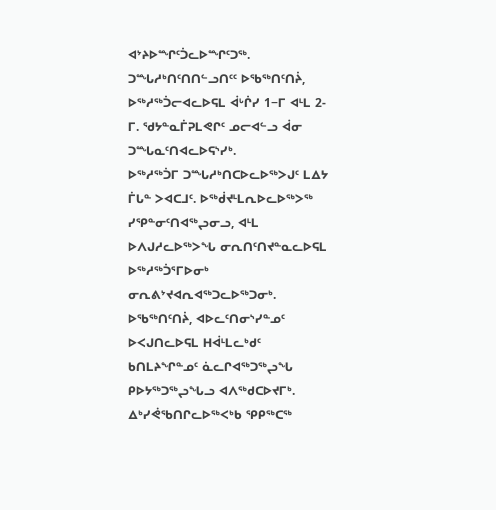ᐊᔾᔨᐅᙱᑦᑑᓚᐅᙱᑦᑐᖅ.
ᑐᙵᓱᒃᑎᑦᑎᑎᓪᓗᑎᑦᑦ ᐅᖃᖅᑎᑦᑎᔩ, ᐅᖅᓱᖅᑑᓕᐊᓚᐅᕋᒪ ᐋᒡᒌᓯ 1−ᒥ ᐊᒻᒪ 2-ᒥ. ᖁᔭᓐᓇᒦᕈᒪᕙᒋᑦ ᓄᓕᐊᓪᓗ ᐋᓂ ᑐᙵᓇᑦᑎᐊᓚᐅᕋᔅᓯᒃ.
ᐅᖅᓱᖅᑑᒥ ᑐᙵᓱᒃᑎᑕᐅᓚᐅᖅᐳᒍᑦ ᒪᐃᔭ ᒦᒐᓐ ᐳᐊᑕᒧᑦ. ᐅᖅᑰᔪᒻᒪᕆᐅᓚᐅᖅᐳᖅ ᓯᕿᓐᓂᑦᑎᐊᖅᖢᓂᓗ, ᐊᒻᒪ ᐅᐱᒍᓱᓚᐅᖅᐳᖓ ᓂᕆᑎᑦᑎᔪᓐᓇᓚᐅᕋᒪ ᐅᖅᓱᖅᑑᕐᒥᐅᓂᒃ ᓂᕆᕕᔾᔪᐊᕆᐊᖅᑐᓚᐅᖅᑐᓂᒃ.
ᐅᖃᖅᑎᑦᑎᔩ, ᐊᐅᓚᑦᑎᓂᔅᓯᓐᓄᑦ ᐅᐸᒍᑎᓚᐅᕋᒪ ᕼᐋᒻᒪᓚᒃᑯᑦ ᑲᑎᒪᔨᖏᓐᓄᑦ ᓈᓚᒋᐊᖅᑐᖅᖢᖓ ᑭᐅᔭᖅᑐᖅᖢᖓᓗ ᐊᐱᖅᑯᑕᐅᔪᒥᒃ. ᐃᒃᓯᕚᖃᑎᒋᓚᐅᖅᐸᒃᑲ ᕿᑭᖅᑕᖅ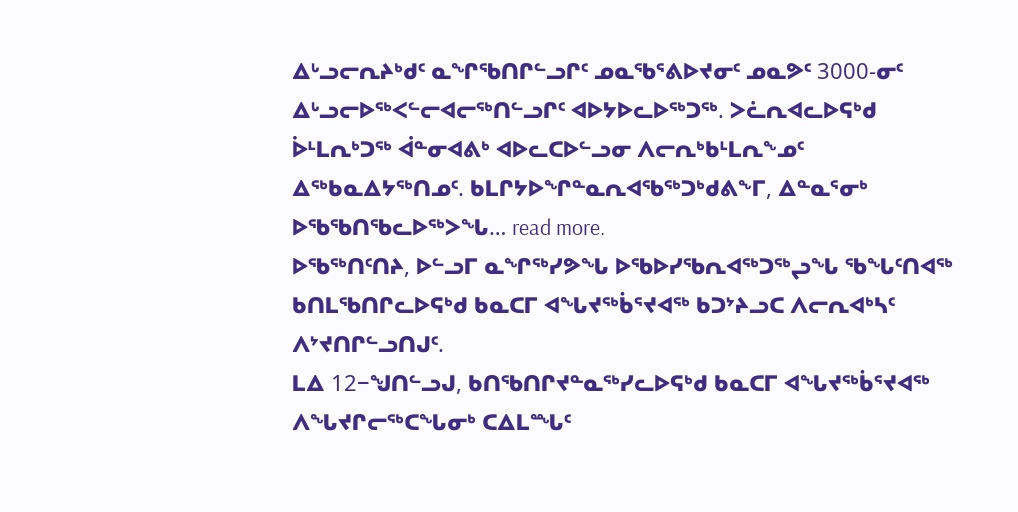ᐃᒡᓗᓕᕆᔨᒃᑯᑦ ᓇᖏᖃᑎᒋᓪᓗᒋᑦ ᓄᓇᖃᕐᕕᐅᔪᓂᑦ ᓄᓇᕗᑦ 3000-ᓂᑦ ᐃᒡᓗᓕᐅᖅᐸᓪᓕᐊᓕᖅᑎᓪᓗᒋᑦ ᐊᐅᔭᐅᓚᐅᖅᑐᖅ. ᐳᓛᕆᐊᓚᐅᕋᒃᑯ ᐆᒻᒪᕆᒃᑐᖅ ᐋᓐᓂᐊᕕᒃ ᐊᐅᓚᑕᐅᓪᓗᓂ ᐱᓕᕆᒃᑲᒻᒪᕆᖕᓄᑦ ᐃᖅᑲᓇᐃᔭᖅᑎᓄᑦ. ᑲᒪᒋᔭᐅᖏᓐᓇᕆᐊᖃᖅᑐᒃᑯᕕᖕᒥ, ᐃᓐᓇᕐᓂᒃ ᐅᖃᖃᑎᖃᓚᐅᖅᐳᖓ… read more.
ᐅᖃᖅᑎᑦᑎᔨ, ᐅᓪᓗᒥ ᓇᖏᖅᓯᕗᖓ ᐅᖃᐅᓯᖃᕆᐊᖅᑐᖅᖢᖓ ᖃᖓᑦᑎᐊᖅ ᑲᑎᒪᖃᑎᒋᓚᐅᕋᒃᑯ ᑲᓇᑕᒥ ᐊᖓᔪᖅᑳᕐᔪᐊᖅ ᑲᑐᔾᔨᓗᑕ ᐱᓕᕆᐊᒃᓴᑦ ᐱᔾᔪᑎᒋᓪᓗᑎᒍᑦ.
ᒪᐃ 12−ᖑᑎᓪᓗᒍ, ᑲᑎᖃᑎᒋᔪᓐᓇᖅᓯᓚᐅᕋᒃᑯ ᑲᓇᑕᒥ ᐊᖓᔪᖅᑳᕐᔪᐊᖅ ᐱᖓᔪᒋᓕᖅᑕᖓᓂᒃ ᑕᐃᒪᙵᑦ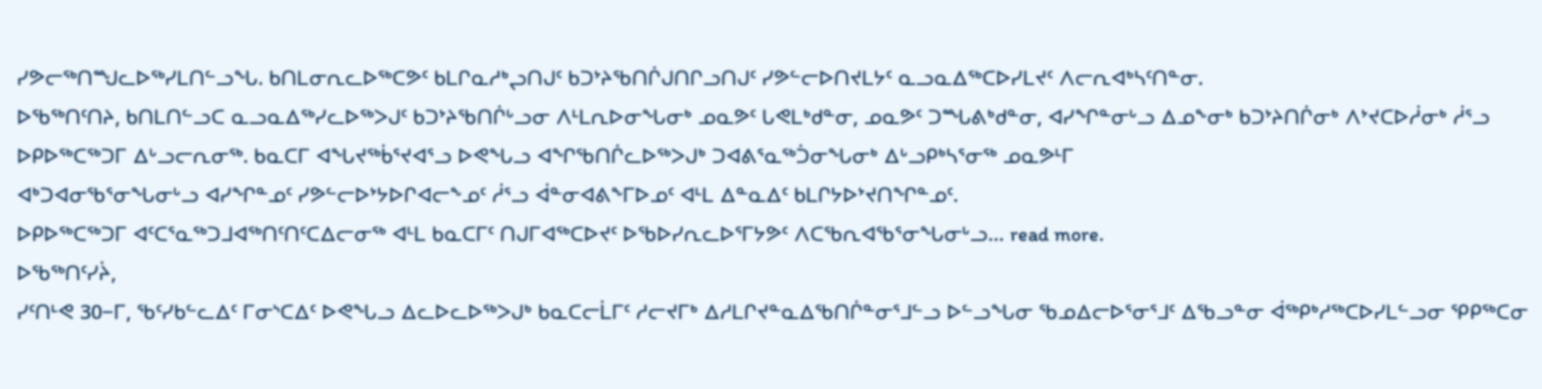ᓯᕗᓕᖅᑎᙳᓚᐅᖅᓯᒪᑎᓪᓗᖓ. ᑲᑎᒪᓂᕆᓚᐅᖅᑕᕗᑦ ᑲᒪᒋᓇᓱᒃᖢᑎᒍᑦ ᑲᑐᔾᔨᖃᑎᒌᒍᑎᒋᓗᑎᒍᑦ ᓯᕗᓪᓕᐅᑎᔪᒪᔭᑦ ᓇᓗᓇᐃᖅᑕᐅᓯᒪᔪᑦ ᐱᓕᕆᐊᒃᓴᑦᑎᓐᓂ.
ᐅᖃᖅᑎᑦᑎᔨ, ᑲᑎᒪᑎᓪᓗᑕ ᓇᓗᓇᐃᖅᓯᓚᐅᖅᐳᒍᑦ ᑲᑐᔾᔨᖃᑎᒌᒡᓗᓂ ᐱᒻᒪᕆᐅᓂᖓᓂᒃ ᓄᓇᕗᑦ ᒐᕙᒪᒃᑯᓐᓂ, ᓄᓇᕗᑦ ᑐᙵᕕᒃᑯᓐᓂ, ᐊᓯᖏᓐᓂᒡᓗ ᐃᓄᖕᓂᒃ ᑲᑐᔾᔨᑎᒌᓂᒃ ᐱᔾᔪᑕᐅᓲᓂᒃ ᓲᕐᓗ ᐅᑭᐅᖅᑕᖅᑐᒥ ᐃᒡᓗᓕᕆᓂᖅ. ᑲᓇᑕᒥ ᐊᖓᔪᖅᑳᕐᔪᐊᕐᓗ ᐅᕙᖓᓗ ᐊᖏᖃᑎᒌᓚᐅᖅᐳᒍᒃ ᑐᐊᕕᕐᓇᖅᑑᓂᖓᓂᒃ ᐃᒡᓗᑭᒃᓴᕐᓂᖅ ᓄᓇᕗᒻᒥ
ᐊᒃᑐᐊᓂᖃᕐᓂᖓᓂᒡᓗ ᐊᓯᖏᓐᓄᑦ ᓯᕗᓪᓕᐅᔾᔭᐅᒋᐊᓕᖕᓄᑦ ᓲᕐᓗ ᐋᓐᓂᐊᕕᖕᒥᐅᓄᑦ ᐊᒻᒪ ᐃᓐᓇᐃᑦ ᑲᒪᒋᔭᐅᔾᔪᑎᖏᓐᓄᑦ.
ᐅᑭᐅᖅᑕᖅᑐᒥ ᐊᑦᑕᕐᓇᖅᑐᒧᐊᖅᑎᑦᑎᑦᑕᐃᓕᓂᖅ ᐊᒻᒪ ᑲᓇᑕᒥᑦ ᑎᒍᒥᐊᖅᑕᐅᔪᑦ ᐅᖃᐅᓯᕆᓚᐅᕐᒥᔭᕗᑦ ᐱᑕᖃᕆᐊᖃᕐᓂᖓᓂᒡᓗ… read more.
ᐅᖃᖅᑎᑦᓯᔩ,
ᓯᑦᑎᒻᕙ 30−ᒥ, ᖃᑦᓯᑲᓪᓚᐃᑦ ᒥᓂᔅᑕᐃᑦ ᐅᕙᖓᓗ ᐃᓚᐅᓚᐅᖅᐳᒍᒃ ᑲᓇᑕᓕᒫᒥᑦ ᓱᓕᔪᒥᒃ ᐃᓱᒪᒋᔪᓐᓇᐃᖃᑎᒌᓐᓂᕐᒧᓪᓗ ᐅᓪᓗᖓᓂ ᖃᓄᐃᓕᐅᕐᓂᕐᒧᑦ ᐃᖃᓗᓐᓂ ᐋᖅᑭᒃᓱᖅᑕᐅᓯᒪᓪᓗᓂ ᕿᑭᖅᑕᓂ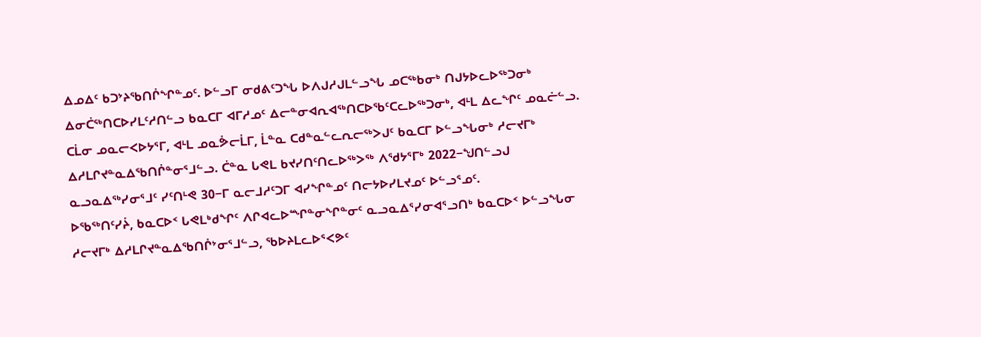ᐃᓄᐃᑦ ᑲᑐᔾᔨᖃᑎᒌᖏᓐᓄᑦ. ᐅᓪᓗᒥ ᓂᑯᕕᑦᑐᖓ ᐅᐱᒍᓱᒍᒪᓪᓗᖓ ᓄᑕᖅᑲᓂᒃ ᑎᒍᔭᐅᓚᐅᖅᑐᓂᒃ ᐃᓂᑖᖅᑎᑕᐅᓯᒪᑦᓱᑎᓪᓗ ᑲᓇᑕᒥ ᐊᒥᓱᓄᑦ ᐃᓕᓐᓂᐊᕆᐊᖅᑎᑕᐅᖃᑦᑕᓚᐅᖅᑐᓂᒃ, ᐊᒻᒪ ᐃᓚᖏᑦ ᓄᓇᓖᓪᓗ.
ᑕᒫᓂ ᓄᓇᓕᐸᐅᔭᕐᒥ, ᐊᒻᒪ ᓄᓇᕘᓕᒫᒥ, ᒫᓐᓇ ᑕᑯᓐᓇᓪᓚᕆᓕᖅᐳᒍᑦ ᑲᓇᑕᒥ ᐅᓪᓗᖓᓂᒃ ᓱᓕᔪᒥᒃ ᐃᓱᒪᒋᔪᓐᓇᐃᖃᑎᒌᓐᓂᕐᒧᓪᓗ. ᑖᓐᓇ ᒐᕙᒪ ᑲᔪᓯᑎᑦᑎᓚᐅᖅᐳᖅ ᐱᖁᔭᕐᒥᒃ 2022−ᖑᑎᓪᓗᒍ ᓇᓗᓇᐃᖅᓯᓂᕐᒧᑦ ᓯᑦᑎᒻᕙ 30−ᒥ ᓇᓕᒧᓱᑦᑐᒥ ᐊᓯᖏᓐᓄᑦ ᑎᓕᔭᐅᓯᒪᔪᓄᑦ ᐅᓪᓗᕐᓄᑦ.
ᐅᖃᖅᑎᑦᓯᔩ, ᑲᓇᑕᐅᑉ ᒐᕙᒪᒃᑯᖏᑦ ᐱᒋᐊᓚᐅᙱᓐᓂᖏᓐᓂᑦ ᓇᓗᓇᐃᕐᓯᓂᐊᕐᓗᑎᒃ ᑲᓇᑕᐅᑉ ᐅᓪᓗᖓᓂ ᓱᓕᔪᒥᒃ ᐃᓱᒪᒋᔪᓐᓇᐃᖃᑎᒌᔾᓂᕐᒧᓪᓗ, ᖃᐅᔨᒪᓚᐅᕐᐸᕗᑦ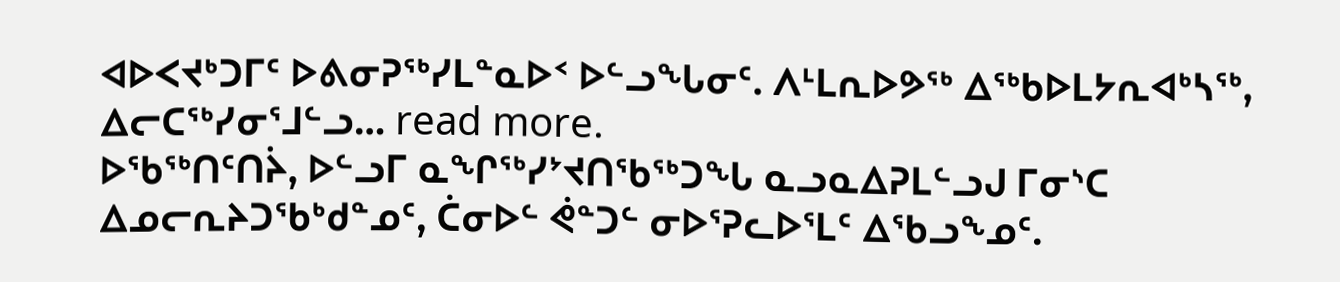ᐊᐅᐸᔪᒃᑐᒥᑦ ᐅᕕᓂᕈᖅᓯᒪᓐᓇᐅᑉ ᐅᓪᓗᖓᓂᑦ. ᐱᒻᒪᕆᐅᕗᖅ ᐃᖅᑲᐅᒪᔭᕆᐊᒃᓴᖅ, ᐃᓕᑕᖅᓯᓂᕐᒧᓪᓗ… read more.
ᐅᖃᖅᑎᑦᑎᔩ, ᐅᓪᓗᒥ ᓇᖏᖅᓯᔾᔪᑎᖃᖅᑐᖓ ᓇᓗᓇᐃᕈᒪᓪᓗᒍ ᒥᓂᔅᑕ ᐃᓄᓕᕆᔨᑐᖃᒃᑯᓐᓄᑦ, ᑖᓂᐅᓪ ᕚᓐᑐᓪ ᓂᐅᕐᕈᓚᐅᕐᒪᑦ ᐃᖃᓗᖕᓄᑦ.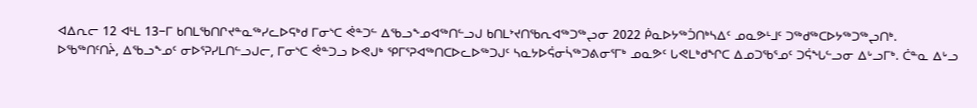ᐊᐃᕆᓕ 12 ᐊᒻᒪ 13−ᒥ ᑲᑎᒪᖃᑎᒋᔪᓐᓇᖅᓯᓚᐅᕋᒃᑯ ᒥᓂᔅᑕ ᕚᓐᑐᓪ ᐃᖃᓗᖕᓄᐊᖅᑎᓪᓗᒍ ᑲᑎᒪᔾᔪᑎᖃᕆᐊᖅᑐᖅᖢᓂ 2022 ᑮᓇᐅᔭᖅᑑᑎᒃᓴᐃᑦ ᓄᓇᕗᒻᒧᑦ ᑐᖅᑯᖅᑕᐅᔭᖅᑐᖅᖢᑎᒃ.
ᐅᖃᖅᑎᑦᑎᔩ, ᐃᖃᓗᖕᓄᑦ ᓂᐅᕐᕈᓯᒪᑎᓪᓗᒍᓕ, ᒥᓂᔅᑕ ᕚᓐᑐᓗ ᐅᕙᒍᒃ ᕿᒥᕐᕈᐊᖅᑎᑕᐅᓚᐅᖅᑐᒍᑦ ᓴᓇᔭᐅᕌᓂᓵᖅᑐᕕᓂᕐᒥᒃ ᓄᓇᕗᑦ ᒐᕙᒪᒃᑯᖏᑕ ᐃᓄᑐᖃᕐᓄᑦ ᑐᕌᖓᓪᓗᓂ ᐃᒡᓗᒥᒃ. ᑖᓐᓇ ᐃᒡᓗ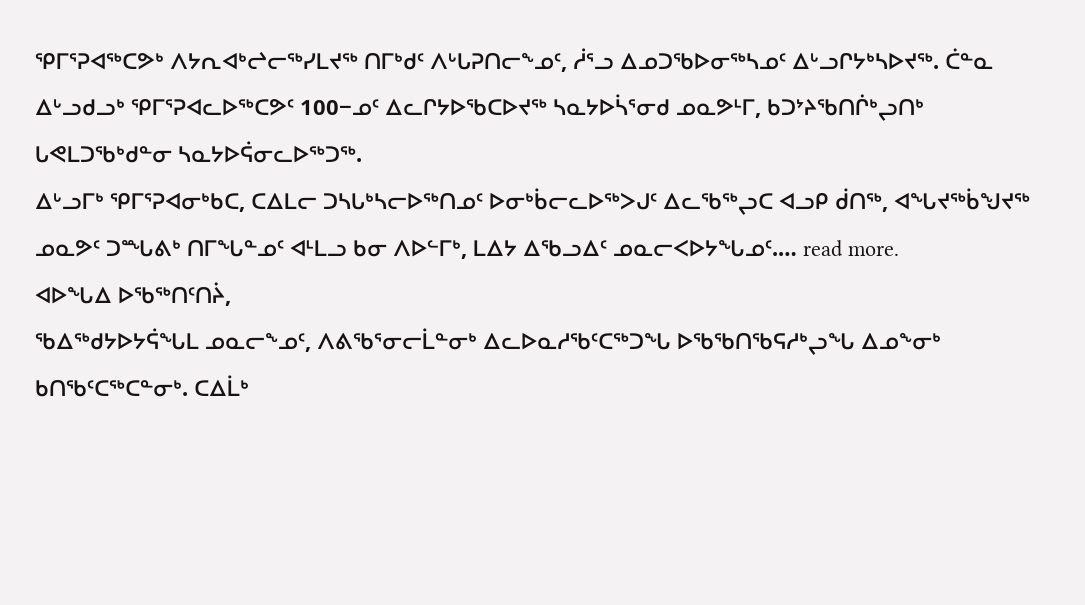ᕿᒥᕐᕈᐊᖅᑕᕗᒃ ᐱᔭᕆᐊᒃᖠᓕᖅᓯᒪᔪᖅ ᑎᒥᒃᑯᑦ ᐱᒡᒐᕈᑎᓕᖕᓄᑦ, ᓲᕐᓗ ᐃᓄᑐᖃᐅᓂᖅᓴᓄᑦ ᐃᒡᓗᒋᔭᒃᓴᐅᔪᖅ. ᑖᓐᓇ ᐃᒡᓗᑯᓗᒃ ᕿᒥᕐᕈᐊᓚᐅᖅᑕᕗᑦ 100−ᓄᑦ ᐃᓚᒋᔭᐅᖃᑕᐅᔪᖅ ᓴᓇᔭᐅᓵᕐᓂᑯ ᓄᓇᕗᒻᒥ, ᑲᑐᔾᔨᖃᑎᒌᒃᖢᑎᒃ ᒐᕙᒪᑐᖃᒃᑯᓐᓂ ᓴᓇᔭᐅᕌᓂᓚᐅᖅᑐᖅ.
ᐃᒡᓗᒥᒃ ᕿᒥᕐᕈᐊᓂᒃᑲᑕ, ᑕᐃᒪᓕ ᑐᓴᒐᒃᓴᓕᐅᖅᑎᓄᑦ ᐅᓂᒃᑳᓕᓚᐅᖅᐳᒍᑦ ᐃᓚᖃᖅᖢᑕ ᐊᓗᑭ ᑰᑎᖅ, ᐊᖓᔪᖅᑳᖑᔪᖅ ᓄᓇᕗᑦ ᑐᙵᕕᒃ ᑎᒥᖓᓐᓄᑦ ᐊᒻᒪᓗ ᑲᓂ ᐱᐅᓪᒥᒃ, ᒪᐃᔭ ᐃᖃᓗᐃᑦ ᓄᓇᓕᐸᐅᔭᖓᓄᑦ.… read more.
ᐊᐅᖓᐃ ᐅᖃᖅᑎᑦᑎᔩ,
ᖃᐃᖅᑯᔭᐅᔭᕌᖓᒪ ᓄᓇᓕᖕᓄᑦ, ᐱᕕᖃᕐᓂᓕᒫᓐᓂᒃ ᐃᓚᐅᓇᓱᖃᑦᑕᖅᑐᖓ ᐅᖃᖃᑎᖃᕋᓱᒃᖢᖓ ᐃᓄᖕᓂᒃ ᑲᑎᖃᑦᑕᖅᑕᓐᓂᒃ. ᑕᐃᒫᒃ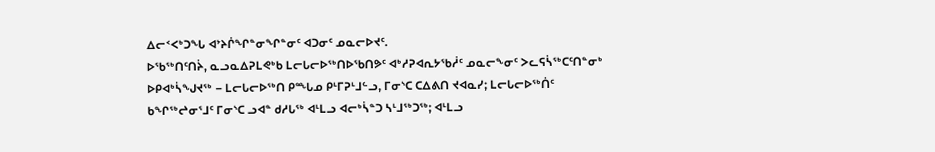ᐃᓕᑉᐸᒃᑐᖓ ᐊᔾᔨᒌᖏᓐᓂᖏᓐᓂᑦ ᐊᑐᓂᑦ ᓄᓇᓕᐅᔪᑦ.
ᐅᖃᖅᑎᑦᑎᔩ, ᓇᓗᓇᐃᕈᒪᕙᒃᑲ ᒪᓕᒐᓕᐅᖅᑎᐅᖃᑎᕗᑦ ᐊᒃᓱᕈᐊᕆᔭᖃᓲᑦ ᓄᓇᓕᖕᓂᑦ ᐳᓚᕋᓵᖅᑕᑦᑎᓐᓂᒃ ᐅᑭᐊᒃᓵᖑᔪᖅ − ᒪᓕᒐᓕᐅᖅᑎ ᑭᙵᓄ ᑭᒻᒥᕈᒻᒧᓪᓗ, ᒥᓂᔅᑕ ᑕᐃᕕᑎ ᔪᐊᓇᓯ; ᒪᓕᒐᓕᐅᖅᑏᑦ ᑲᖏᖅᖠᓂᕐᒧᑦ ᒥᓂᔅᑕ ᓗᐊᓐ ᑯᓱᒐᖅ ᐊᒻᒪᓗ ᐊᓕᒃᓵᓐᑐ ᓴᒻᒧᖅᑐᖅ; ᐊᒻᒪᓗ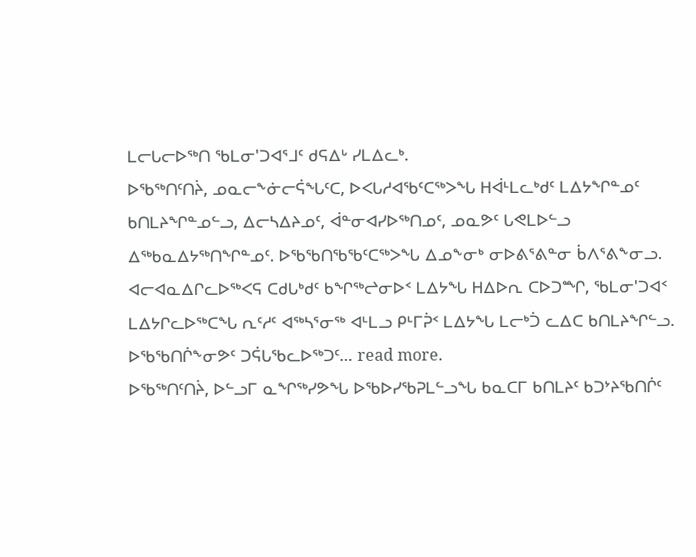ᒪᓕᒐᓕᐅᖅᑎ ᖃᒪᓂ'ᑐᐊᕐᒧᑦ ᑯᕋᐃᒡ ᓯᒪᐃᓚᒃ.
ᐅᖃᖅᑎᑦᑎᔩ, ᓄᓇᓕᖕᓃᓕᕌᖓᑦᑕ, ᐅᐸᒐᓱᐊᖃᑦᑕᖅᐳᖓ ᕼᐋᒻᒪᓚᒃᑯᑦ ᒪᐃᔭᖏᓐᓄᑦ ᑲᑎᒪᔨᖏᓐᓄᓪᓗ, ᐃᓕᓴᐃᔨᓄᑦ, ᐋᓐᓂᐊᓯᐅᖅᑎᓄᑦ, ᓄᓇᕗᑦ ᒐᕙᒪᐅᓪᓗ ᐃᖅᑲᓇᐃᔭᖅᑎᖏᓐᓄᑦ. ᐅᖃᖃᑎᖃᖃᑦᑕᖅᐳᖓ ᐃᓄᖕᓂᒃ ᓂᐅᕕᕐᕕᓐᓂ ᑳᐱᕐᕕᖕᓂᓗ.
ᐊᓕᐊᓇᐃᒋᓚᐅᖅᐸᕋ ᑕᑯᒐᒃᑯᑦ ᑲᖏᖅᖠᓂᐅᑉ ᒪᐃᔭᖓ ᕼᐃᐅᕆ ᑕᐅᑐᙱ, ᖃᒪᓂ'ᑐᐊᑉ ᒪᐃᔭᒋᓚᐅᖅᑕᖓ ᕆᑦᓱᑦ ᐊᖅᓴᕐᓂᖅ ᐊᒻᒪᓗ ᑭᒻᒥᕉᑉ ᒪᐃᔭᖓ ᒪᓕᒃᑑ ᓚᐃᑕ ᑲᑎᒪᔨᖏᓪᓗ. ᐅᖃᖃᑎᒌᖕᓂᕗᑦ ᑐᕌᒐᖃᓚᐅᖅᑐᑦ… read more.
ᐅᖃᖅᑎᑦᑎᔩ, ᐅᓪᓗᒥ ᓇᖏᖅᓯᕗᖓ ᐅᖃᐅᓯᖃᕈᒪᓪᓗᖓ ᑲᓇᑕᒥ ᑲᑎᒪᔨᑦ ᑲᑐᔾᔨᖃᑎᒌᑦ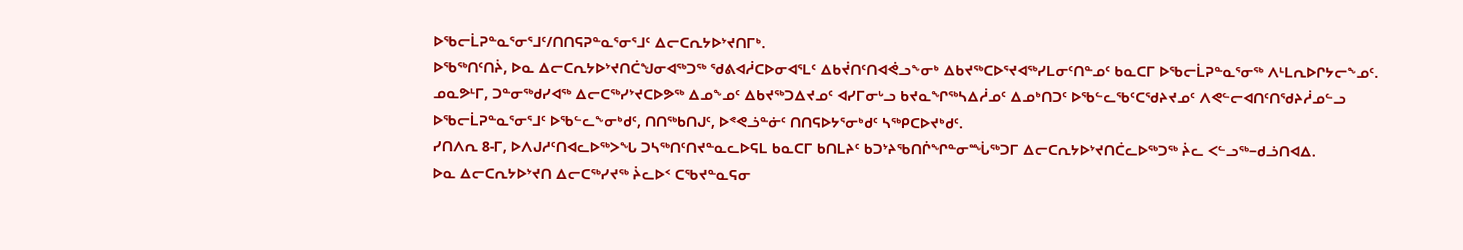ᐅᖃᓕᒫᕈᓐᓇᕐᓂᕐᒧᑦ/ᑎᑎᕋᕈᓐᓇᕐᓂᕐᒧᑦ ᐃᓕᑕᕆᔭᐅᔾᔪᑎᒥᒃ.
ᐅᖃᖅᑎᑦᑎᔩ, ᐅᓇ ᐃᓕᑕᕆᔭᐅᔾᔪᑎᑖᖑᓂᐊᖅᑐᖅ ᖁᕕᐊᓲᑕᐅᓂᐊᕐᒪᑦ ᐃᑲᔫᑎᑦᑎᐊᕚᓗᖕᓂᒃ ᐃᑲᔪᖅᑕᐅᕐᔪᐊᖅᓯᒪᓂᑦᑎᓐᓄᑦ ᑲᓇᑕᒥ ᐅᖃᓕᒫᕈᓐᓇᕐᓂᖅ ᐱᒻᒪᕆᐅᒋᔭᓕᖕᓄᑦ. ᓄᓇᕗᒻᒥ, ᑐᓐᓂᖅᑯᓯᐊᖅ ᐃᓕᑕᖅᓯᔾᔪᑕᐅᕗᖅ ᐃᓄᖕᓄᑦ ᐃᑲᔪᖅᑐᐃᔪᓄᑦ ᐊᓯᒥᓂᒡᓗ ᑲᔪᓇᖏᖅᓴᐃᓲᓄᑦ ᐃᓄᒃᑎᑐᑦ ᐅᖃᓪᓚᖃᑦᑕᖁᔨᔪᓄᑦ ᐱᕙᓪᓕᐊᑎᑦᑎᖁᔨᓲᓄᓪᓗ ᐅᖃᓕᒫᕈᓐᓇᕐᓂᕐᒧᑦ ᐅᖃᓪᓚᖕᓂᒃᑯᑦ, ᑎᑎᖅᑲᑎᒍᑦ, ᐅᕝᕙᓘᓐᓃᑦ ᑎᑎᕋᐅᔭᕐᓂᒃᑯᑦ ᓴᖅᑭᑕᐅᔪᒃᑯᑦ.
ᓯᑎᐱᕆ 8-ᒥ, ᐅᐱᒍᓱᑦᑎᐊᓚᐅᖅᐳᖓ ᑐᓴᖅᑎᑦᑎᔪᓐᓇᓚᐅᕋᒪ ᑲᓇᑕᒥ ᑲᑎᒪᔨᑦ ᑲᑐᔾᔨᖃᑎᒌᖏᓐᓂᙶᖅᑐᒥ ᐃᓕᑕᕆᔭᐅᔾᔪᑎᑖᓚᐅᖅᑐᖅ ᔩᓚ ᐸᓪᓗᖅ−ᑯᓘᑎᐊᐃ.
ᐅᓇ ᐃᓕᑕᕆᔭᐅᔾᔪᑎ ᐃᓕᑕᖅᓯᔪᖅ ᔩᓚᐅᑉ ᑕᖃᔪᓐᓇᕋᓂ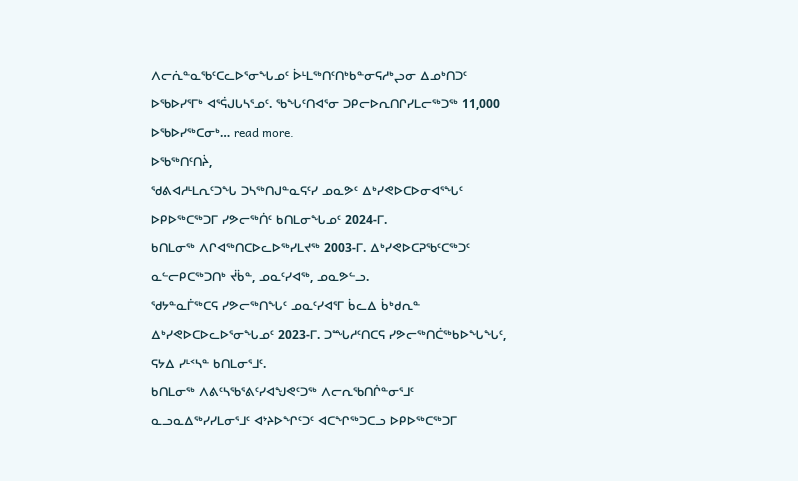ᐱᓕᕇᓐᓇᖃᑦᑕᓚᐅᕐᓂᖓᓄᑦ ᐆᒻᒪᖅᑎᑦᑎᒃᑲᓐᓂᕋᓱᒃᖢᓂ ᐃᓄᒃᑎᑐᑦ ᐅᖃᐅᓯᕐᒥᒃ ᐊᕐᕌᒍᒐᓴᕐᓄᑦ. ᖃᖓᑦᑎᐊᕐᓂ ᑐᑭᓕᐅᕆᑎᒋᓯᒪᓕᖅᑐᖅ 11,000 ᐅᖃᐅᓯᖅᑕᓂᒃ… read more.
ᐅᖃᖅᑎᑦᑎᔩ,
ᖁᕕᐊᓱᒻᒪᕆᑦᑐᖓ ᑐᓴᖅᑎᒍᓐᓇᕋᑦᓯ ᓄᓇᕗᑦ ᐃᒃᓯᕙᐅᑕᐅᓂᐊᕐᖓᑦ ᐅᑭᐅᖅᑕᖅᑐᒥ ᓯᕗᓕᖅᑏᑦ ᑲᑎᒪᓂᖓᓄᑦ 2024-ᒥ.
ᑲᑎᒪᓂᖅ ᐱᒋᐊᖅᑎᑕᐅᓚᐅᖅᓯᒪᔪᖅ 2003-ᒥ. ᐃᒃᓯᕙᐅᑕᕈᖃᑦᑕᖅᑐᑦ ᓇᓪᓕᑭᑕᖅᑐᑎᒃ ᔫᑳᓐ, ᓄᓇᑦᓯᐊᖅ, ᓄᓇᕗᓪᓗ.
ᖁᔭᓐᓇᒦᖅᑕᕋ ᓯᕗᓕᖅᑎᖓᑦ ᓄᓇᑦᓯᐊᕐᒥ ᑳᓚᐃ ᑳᒃᑯᕆᓐ ᐃᒃᓯᕙᐅᑕᐅᓚᐅᕐᓂᖓᓄᑦ 2023-ᒥ. ᑐᙵᓱᑦᑎᑕᕋ ᓯᕗᓕᖅᑎᑖᖅᑲᐅᖓᖓᑦ, ᕋᔭᐃ ᓯᒻᑉᓴᓐ ᑲᑎᒪᓂᕐᒧᑦ.
ᑲᑎᒪᓂᖅ ᐱᕕᑦᓴᖃᕐᕕᑦᓯᐊᖑᕙᑦᑐᖅ ᐱᓕᕆᖃᑎᒌᓐᓂᕐᒧᑦ ᓇᓗᓇᐃᖅᓯᓯᒪᓂᕐᒧᑦ ᐊᔾᔨᐅᖏᑦᑐᑦ ᐊᑕᖏᖅᑐᑕᓗ ᐅᑭᐅᖅᑕᖅᑐᒥ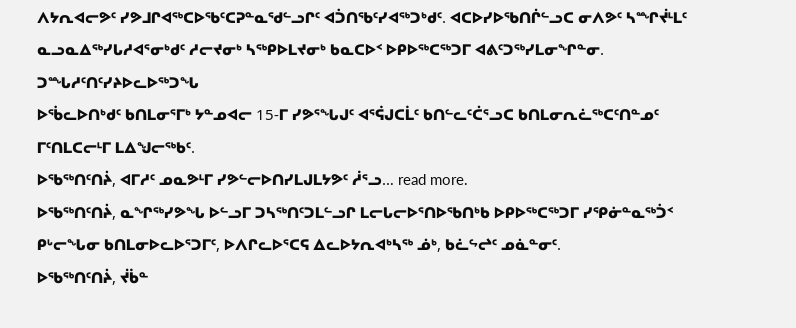ᐱᔭᕆᐊᓕᕗᑦ ᓯᕗᒧᒋᐊᖅᑕᐅᖃᑦᑕᕈᓐᓇᖁᓪᓗᒋᑦ ᐊᑑᑎᖃᑦᓯᐊᖅᑐᒃᑯᑦ. ᐊᑕᐅᓯᐅᖃᑎᒌᓪᓗᑕ ᓂᐱᕗᑦ ᓴᙱᔫᒻᒪᑦ ᓇᓗᓇᐃᖅᓯᒐᓱᐊᕐᓂᒃᑯᑦ ᓱᓕᔪᓂᒃ ᓴᖅᑭᐅᒪᔪᓂᒃ ᑲᓇᑕᐅᑉ ᐅᑭᐅᖅᑕᖅᑐᒥ ᐊᕕᑦᑐᖅᓯᒪᓂᖏᓐᓂ. ᑐᙵᓱᑦᑎᑦᓯᔨᐅᓚᐅᖅᑐᖓ
ᐅᖄᓚᐅᑎᒃᑯᑦ ᑲᑎᒪᓂᕐᒥᒃ ᔭᓐᓄᐊᓕ 15-ᒥ ᓯᕗᕐᖓᒍᑦ ᐊᕐᕌᒍᑕᒫᑦ ᑲᑎᓪᓚᑦᑖᕐᓗᑕ ᑲᑎᒪᓂᕆᓛᖅᑕᑦᑎᓐᓄᑦ ᒥᑦᑎᒪᑕᓕᒻᒥ ᒪᐃᖑᓕᖅᑲᑦ.
ᐅᖃᖅᑎᑦᑎᔩ, ᐊᒥᓱᑦ ᓄᓇᕗᒻᒥ ᓯᕗᓪᓕᐅᑎᓯᒪᒍᒪᔭᕗᑦ ᓲᕐᓗ… read more.
ᐅᖃᖅᑎᑦᑎᔩ, ᓇᖏᖅᓯᕗᖓ ᐅᓪᓗᒥ ᑐᓴᖅᑎᑦᑐᒪᓪᓗᒋ ᒪᓕᒐᓕᐅᕐᑎᐅᖃᑎᒃᑲ ᐅᑭᐅᖅᑕᖅᑐᒥ ᓯᕿᓃᓐᓇᖅᑑᑉ ᑭᒡᓕᖓᓂ ᑲᑎᒪᓂᐅᓚᐅᕐᑐᒥᑦ, ᐅᐱᒋᓚᐅᕐᑕᕋ ᐃᓚᐅᔭᕆᐊᒃᓴᖅ ᓅᒃ, ᑲᓛᖦᖠᑦ ᓄᓈᓐᓂᑦ.
ᐅᖃᖅᑎᑦᑎᔩ, ᔫᑳᓐ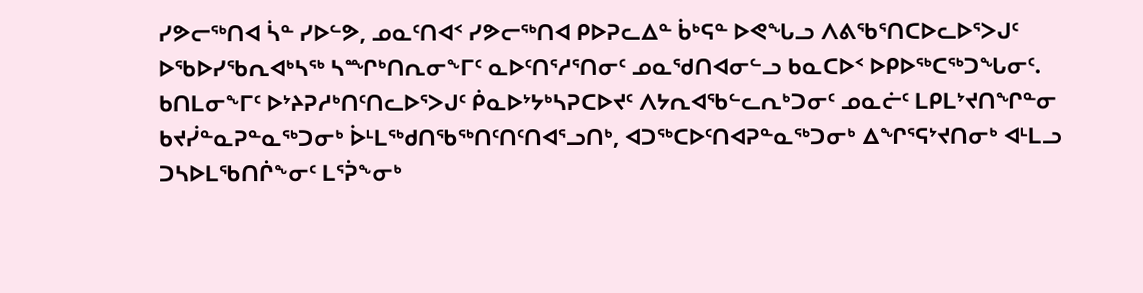ᓯᕗᓕᖅᑎᐊ ᓵᓐ ᓯᐅᓪᕗ, ᓄᓇᑦᑎᐊᑉ ᓯᕗᓕᖅᑎᐊ ᑭᐅᕈᓚᐃᓐ ᑳᒃᕋᓐ ᐅᕙᖓᓗ ᐱᕕᖃᕐᑎᑕᐅᓚᐅᕐᐳᒍᑦ ᐅᖃᐅᓯᖃᕆᐊᒃᓴᖅ ᓴᙱᒃᑎᕆᓂᖕᒥᑦ ᓇᐅᑦᑎᕐᓱᕐᑎᓂᑦ ᓄᓇᖁᑎᐊᓂᓪᓗ ᑲᓇᑕᐅᑉ ᐅᑭᐅᖅᑕᖅᑐᖓᓂᑦ.
ᑲᑎᒪᓂᖕᒥᑦ ᐅᔾᔨᕈᓱᒃᑎᑦᑎᓚᐅᕐᐳᒍᑦ ᑮᓇᐅᔾᔭᒃᓴᕈᑕᐅᔪᑦ ᐱᔭᕆᐊᖃᓪᓚᕆᒃᑐᓂᑦ ᓄᓇᓖᑦ ᒪᑭᒪᔾᔪᑎᖏᓐᓂ ᑲᔪᓰᓐᓇᕈᓐᓇᖅᑐᓂᒃ ᐆᒻᒪᖅᑯᑎᖃᖅᑎᑦᑎᑦᑎᐊᕐᓗᑎᒃ, ᐊᑐᖅᑕᐅᑦᑎᐊᕈᓐᓇᖅᑐᓂᒃ ᐃᖏᕐᕋᔾᔪᑎᓂᒃ ᐊᒻᒪᓗ ᑐᓴᐅᒪᖃᑎᒌᖕᓂᑦ ᒪᕐᕉᖕᓂᒃ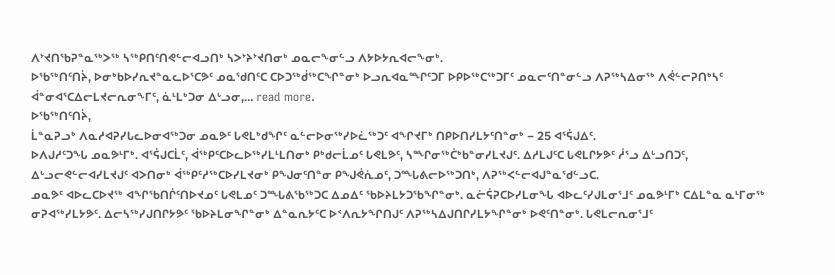ᐱᔾᔪᑎᖃᕈᓐᓇᖅᐳᖅ ᓴᖅᑭᑎᑦᑎᕙᓪᓕᐊᓗᑎᒃ ᓴᐳᔾᔨᔾᔪᑎᓂᒃ ᓄᓇᓕᖕᓂᓪᓗ ᐱᔭᐅᔭᕆᐊᓕᖕᓂᒃ.
ᐅᖃᖅᑎᑦᑎᔩ, ᐅᓂᒃᑲᐅᓯᕆᔪᓐᓇᓚᐅᕐᑕᕗᑦ ᓄᓇᖁᑎᑦᑕ ᑕᐅᑐᖅᑰᖅᑕᖏᓐᓂᒃ ᐅᓗᕆᐊᓇᙱᑦᑐᒥ ᐅᑭᐅᖅᑕᖅᑐᒥᑦ ᓄᓇᓕᑦᑎᓐᓂᓪᓗ ᐱᕈᖅᓴᐃᓂᖅ ᐱᕚᓪᓕᕈᑎᒃᓴᑦ ᐋᓐᓂᐊᕐᑕᐃᓕᒪᔪᓕᕆᓂᖕᒥᑦ, ᓈᒻᒪᒃᑐᓂ ᐃᒡᓗᓂ,… read more.
ᐅᖃᖅᑎᑦᑎᔩ,
ᒫᓐᓇᕈᓗᒃ ᐱᓇᓱᐊᕈᓯᒐᓚᐅᓂᐊᖅᑐᓂ ᓄᓇᕗᑦ ᒐᕙᒪᒃᑯᖏᑦ ᓇᓪᓕᐅᓂᖅᓯᐅᓛᖅᑐᑦ ᐊᖏᔪᒥᒃ ᑎᑭᐅᑎᓯᒪᔭᑦᑎᓐᓂᒃ − 25 ᐊᕐᕌᒍᐃᑦ.
ᐅᐱᒍᓱᑦᑐᖓ ᓄᓇᕗᒻᒥᒃ. ᐊᕐᕌᒍᑕᒫᑦ, ᐋᖅᑭᑦᑕᐅᓚᐅᖅᓯᒪᒻᒪᑎᓂᒃ ᑭᒃᑯᓕᒫᓄᑦ ᒐᕙᒪᕗᑦ, ᓴᙱᓂᖅᑖᒃᑲᓐᓂᓯᒪᔪᒍᑦ. ᐃᓱᒪᒍᑦᑕ ᒐᕙᒪᒋᔭᕗᑦ ᓲᕐᓗ ᐃᒡᓗᑎᑐᑦ, ᐃᒡᓗᓕᕙᓪᓕᐊᓯᒪᔪᒍᑦ ᐊᐳᑎᓂᒃ ᐋᖅᑭᑦᓱᖅᑕᐅᓯᒪᔪᓂᒃ ᑭᖑᓂᑦᑎᓐᓂ ᑭᖑᕚᕇᓄᑦ, ᑐᙵᕕᓕᐅᖅᑐᑎᒃ, ᐱᕈᖅᐸᓪᓕᐊᒍᓐᓇᖁᓪᓗᑕ.
ᓄᓇᕗᑦ ᐊᐅᓚᑕᐅᔪᖅ ᐊᖏᖃᑎᒌᑦᑎᐅᔪᓄᑦ ᒐᕙᒪᓄᑦ ᑐᙵᕕᖃᖅᑐᑕ ᐃᓄᐃᑦ ᖃᐅᔨᒪᔭᑐᖃᖏᓐᓂᒃ. ᓇᓖᕌᕈᑕᐅᓯᒪᓂᖓ ᐊᐅᓚᑦᓯᒍᒪᓂᕐᒧᑦ ᓄᓇᕗᒻᒥᒃ ᑕᐃᒪᓐᓇ ᓇᒻᒥᓂᖅ ᓂᕈᐊᖅᓯᒪᔭᕗᑦ. ᐃᓕᓴᖅᓯᒍᑎᒋᔭᕗᑦ ᖃᐅᔨᒪᓂᖏᓐᓂᒃ ᐃᓐᓇᕆᔭᑦᑕ ᐅᑉᐱᕆᔭᖏᑎᒍᑦ ᐱᕈᖅᓴᐃᒍᑎᒋᓯᒪᔭᖏᓐᓂᒃ ᐅᕙᑦᑎᓐᓂᒃ. ᒐᕙᒪᓕᕆᓂᕐᒧᑦ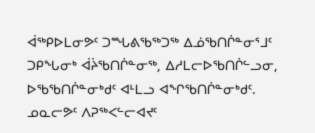ᐋᖅᑭᐅᒪᓂᕗᑦ ᑐᙵᕕᖃᖅᑐᖅ ᐃᓅᖃᑎᒌᓐᓂᕐᒧᑦ ᑐᑭᖓᓂᒃ ᐋᔩᖃᑎᒌᓐᓂᖅ, ᐃᓱᒪᓕᐅᖃᑎᒌᓪᓗᓂ, ᐅᖃᖃᑎᒌᓐᓂᒃᑯᑦ ᐊᒻᒪᓗ ᐊᖏᖃᑎᒌᓐᓂᒃᑯᑦ.
ᓄᓇᓕᕗᑦ ᐱᕈᖅᐸᓪᓕᐊᔪᑦ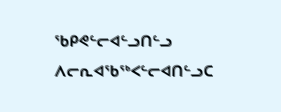ᖃᑭᕙᓪᓕᐊᓪᓗᑎᓪᓗ ᐱᓕᕆᐊᖃᖅᐸᓪᓕᐊᑎᓪᓗᑕ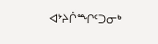ᐊᔾᔨᒌᙱᑦᑐᓂᒃ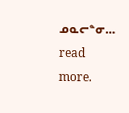ᓄᓇᓕᓐᓂ… read more.